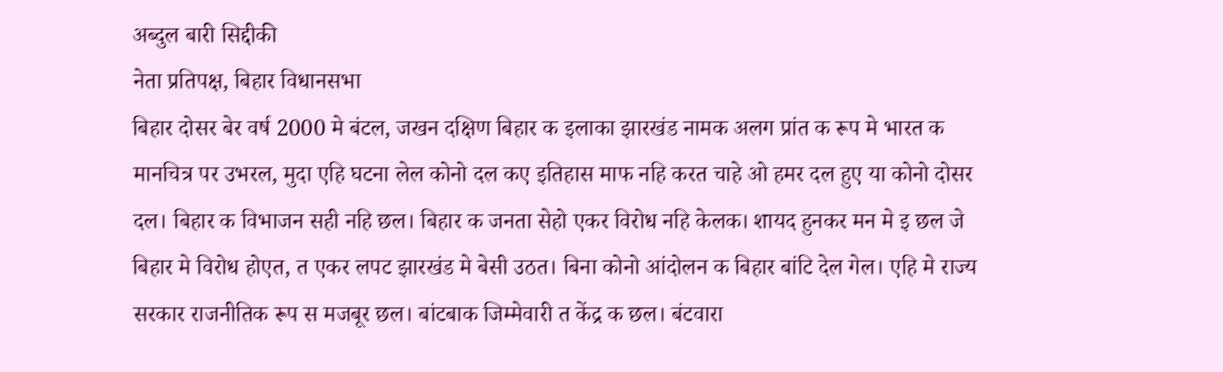अब्दुल बारी सिद्दीकी
नेता प्रतिपक्ष, बिहार विधानसभा
बिहार दोसर बेर वर्ष 2000 मे बंटल, जखन दक्षिण बिहार क इलाका झारखंड नामक अलग प्रांत क रूप मे भारत क मानचित्र पर उभरल, मुदा एहि घटना लेल कोनो दल कए इतिहास माफ नहि करत चाहे ओ हमर दल हुए या कोनो दोसर दल। बिहार क विभाजन सही नहि छल। बिहार क जनता सेहो एकर विरोध नहि केलक। शायद हुनकर मन मे इ छल जे बिहार मे विरोध होएत, त एकर लपट झारखंड मे बेसी उठत। बिना कोनो आंदोलन क बिहार बांटि देल गेल। एहि मे राज्य सरकार राजनीतिक रूप स मजबूर छल। बांटबाक जिम्मेवारी त केंद्र क छल। बंटवारा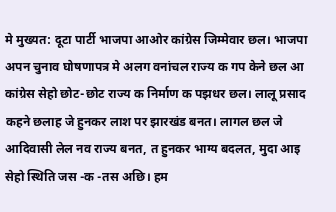मे मुख्यत: दूटा पार्टी भाजपा आओर कांग्रेस जिम्मेवार छल। भाजपा अपन चुनाव घोषणापत्र मे अलग वनांचल राज्य क गप केने छल आ कांग्रेस सेहो छोट-छोट राज्य क निर्माण क पझधर छल। लालू प्रसाद कहने छलाह जे हुनकर लाश पर झारखंड बनत। लागल छल जे आदिवासी लेल नव राज्य बनत, त हुनकर भाग्य बदलत, मुदा आइ सेहो स्थिति जस -क -तस अछि। हम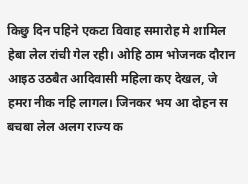किछु दिन पहिने एकटा विवाह समारोह मे शामिल हेबा लेल रांची गेल रही। ओहि ठाम भोजनक दौरान आइठ उठबैत आदिवासी महिला कए देखल, जे हमरा नीक नहि लागल। जिनकर भय आ दोहन स बचबा लेल अलग राज्य क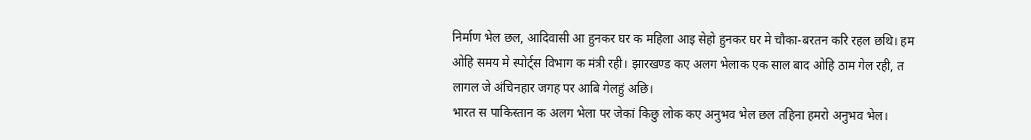निर्माण भेल छल, आदिवासी आ हुनकर घर क महिला आइ सेहो हुनकर घर मे चौका-बरतन करि रहल छथि। हम ओहि समय मे स्पोर्ट्स विभाग क मंत्री रही। झारखण्ड कए अलग भेलाक एक साल बाद ओहि ठाम गेल रही, त लागल जे अंचिनहार जगह पर आबि गेलहुं अछि।
भारत स पाकिस्तान क अलग भेला पर जेकां किछु लोक कए अनुभव भेल छल तहिना हमरो अनुभव भेल।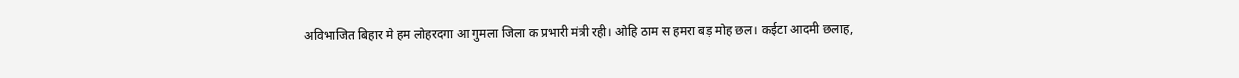अविभाजित बिहार मे हम लोहरदगा आ गुमला जिला क प्रभारी मंत्री रही। ओहि ठाम स हमरा बड़ मोह छल। कईटा आदमी छलाह,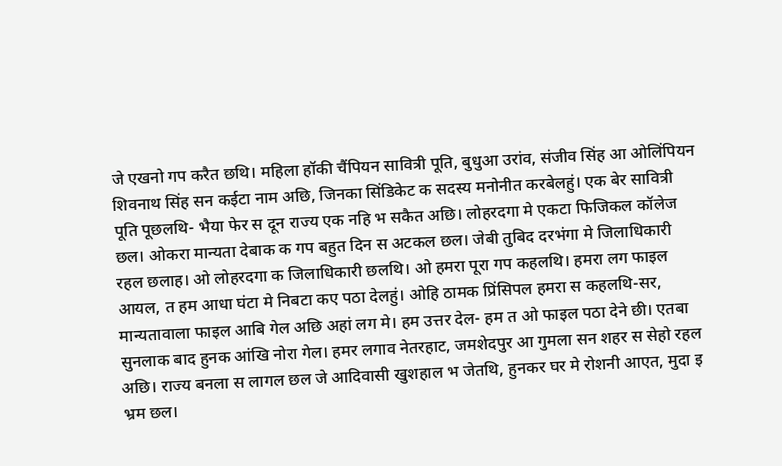जे एखनो गप करैत छथि। महिला हॉकी चैंपियन सावित्री पूति, बुधुआ उरांव, संजीव सिंह आ ओलिंपियन शिवनाथ सिंह सन कईटा नाम अछि, जिनका सिंडिकेट क सदस्य मनोनीत करबेलहुं। एक बेर सावित्री पूति पूछलथि- भैया फेर स दून राज्य एक नहि भ सकैत अछि। लोहरदगा मे एकटा फिजिकल कॉलेज छल। ओकरा मान्यता देबाक क गप बहुत दिन स अटकल छल। जेबी तुबिद दरभंगा मे जिलाधिकारी रहल छलाह। ओ लोहरदगा क जिलाधिकारी छलथि। ओ हमरा पूरा गप कहलथि। हमरा लग फाइल आयल, त हम आधा घंटा मे निबटा कए पठा देलहुं। ओहि ठामक प्रिंसिपल हमरा स कहलथि-सर, मान्यतावाला फाइल आबि गेल अछि अहां लग मे। हम उत्तर देल- हम त ओ फाइल पठा देने छी। एतबा सुनलाक बाद हुनक आंखि नोरा गेल। हमर लगाव नेतरहाट, जमशेदपुर आ गुमला सन शहर स सेहो रहल अछि। राज्य बनला स लागल छल जे आदिवासी खुशहाल भ जेतथि, हुनकर घर मे रोशनी आएत, मुदा इ भ्रम छल।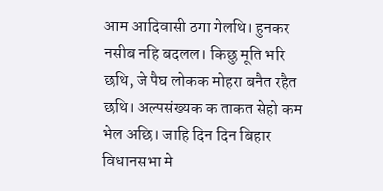आम आदिवासी ठगा गेलथि। हुनकर नसीब नहि बदलल। किछु मूति भरि छथि, जे पैघ लोकक मोहरा बनैत रहैत छथि। अल्पसंख्यक क ताकत सेहो कम भेल अछि। जाहि दिन दिन बिहार विधानसभा मे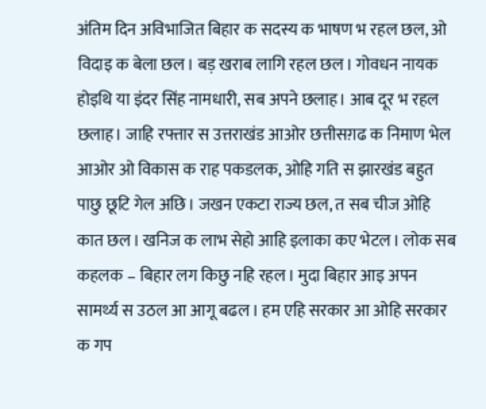अंतिम दिन अविभाजित बिहार क सदस्य क भाषण भ रहल छल, ओ विदाइ क बेला छल। बड़ खराब लागि रहल छल। गोवधन नायक होइथि या इंदर सिंह नामधारी, सब अपने छलाह। आब दूर भ रहल छलाह। जाहि रफ्तार स उत्तराखंड आओर छत्तीसग़ढ क निमाण भेल आओर ओ विकास क राह पकडलक, ओहि गति स झारखंड बहुत पाछु छूटि गेल अछि। जखन एकटा राज्य छल, त सब चीज ओहि कात छल। खनिज क लाभ सेहो आहि इलाका कए भेटल। लोक सब कहलक – बिहार लग किछु नहि रहल। मुदा बिहार आइ अपन सामर्थ्य स उठल आ आगू बढल। हम एहि सरकार आ ओहि सरकार क गप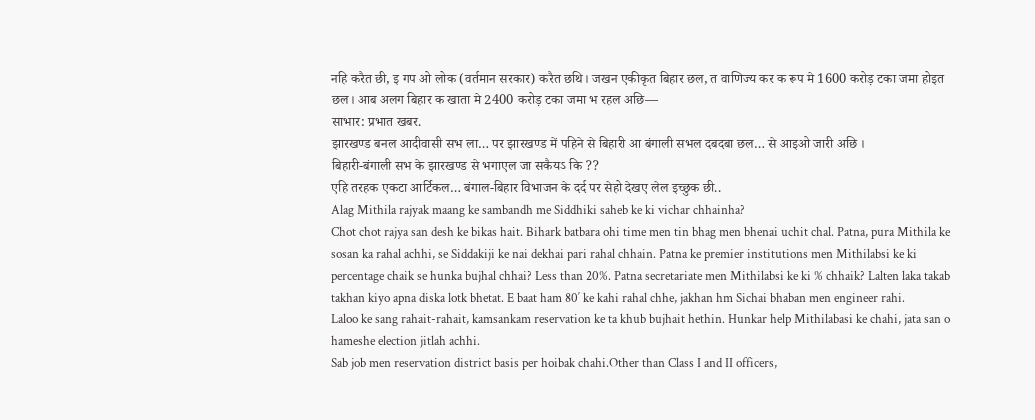नहि करैत छी, इ गप ओ लोक (वर्तमान सरकार) करैत छथि। जखन एकीकृत बिहार छल, त वाणिज्य कर क रूप मे 1600 करोड़ टका जमा होइत छल। आब अलग बिहार क खाता मे 2400 करोड़ टका जमा भ रहल अछि—
साभार: प्रभात खबर.
झारखण्ड बनल आदीवासी सभ ला… पर झारखण्ड में पहिने से बिहारी आ बंगाली सभल दबदबा छल… से आइओ जारी अछि ।
बिहारी-बंगाली सभ के झारखण्ड से भगाएल जा सकैयऽ कि ??
एहि तरहक एकटा आर्टिकल… बंगाल-बिहार विभाजन के दर्द पर सेहो देखए लेल इच्छुक छी..
Alag Mithila rajyak maang ke sambandh me Siddhiki saheb ke ki vichar chhainha?
Chot chot rajya san desh ke bikas hait. Bihark batbara ohi time men tin bhag men bhenai uchit chal. Patna, pura Mithila ke sosan ka rahal achhi, se Siddakiji ke nai dekhai pari rahal chhain. Patna ke premier institutions men Mithilabsi ke ki percentage chaik se hunka bujhal chhai? Less than 20%. Patna secretariate men Mithilabsi ke ki % chhaik? Lalten laka takab takhan kiyo apna diska lotk bhetat. E baat ham 80′ ke kahi rahal chhe, jakhan hm Sichai bhaban men engineer rahi.
Laloo ke sang rahait-rahait, kamsankam reservation ke ta khub bujhait hethin. Hunkar help Mithilabasi ke chahi, jata san o hameshe election jitlah achhi.
Sab job men reservation district basis per hoibak chahi.Other than Class I and II officers,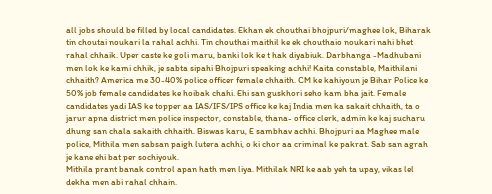all jobs should be filled by local candidates. Ekhan ek chouthai bhojpuri/maghee lok, Biharak tin choutai noukari la rahal achhi. Tin chouthai maithil ke ek chouthaio noukari nahi bhet rahal chhaik. Uper caste ke goli maru, banki lok ke t hak diyabiuk. Darbhanga -Madhubani men lok ke kami chhik, je sabta sipahi Bhojpuri speaking achhi! Kaita constable, Maithilani chhaith? America me 30-40% police officer female chhaith. CM ke kahiyoun je Bihar Police ke 50% job female candidates ke hoibak chahi. Ehi san guskhori seho kam bha jait. Female candidates yadi IAS ke topper aa IAS/IFS/IPS office ke kaj India men ka sakait chhaith, ta o jarur apna district men police inspector, constable, thana- office clerk, admin ke kaj sucharu dhung san chala sakaith chhaith. Biswas karu, E sambhav achhi. Bhojpuri aa Maghee male police, Mithila men sabsan paigh lutera achhi, o ki chor aa criminal ke pakrat. Sab san agrah je kane ehi bat per sochiyouk.
Mithila prant banak control apan hath men liya. Mithilak NRI ke aab yeh ta upay, vikas lel dekha men abi rahal chhain.